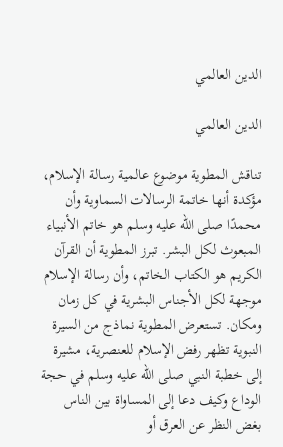الدين العالمي

الدين العالمي

تناقش المطوية موضوع عالمية رسالة الإسلام، مؤكدة أنها خاتمة الرسالات السماوية وأن محمدًا صلى الله عليه وسلم هو خاتم الأنبياء المبعوث لكل البشر. تبرز المطوية أن القرآن الكريم هو الكتاب الخاتم، وأن رسالة الإسلام موجهة لكل الأجناس البشرية في كل زمان ومكان. تستعرض المطوية نماذج من السيرة النبوية تظهر رفض الإسلام للعنصرية، مشيرة إلى خطبة النبي صلى الله عليه وسلم في حجة الوداع وكيف دعا إلى المساواة بين الناس بغض النظر عن العرق أو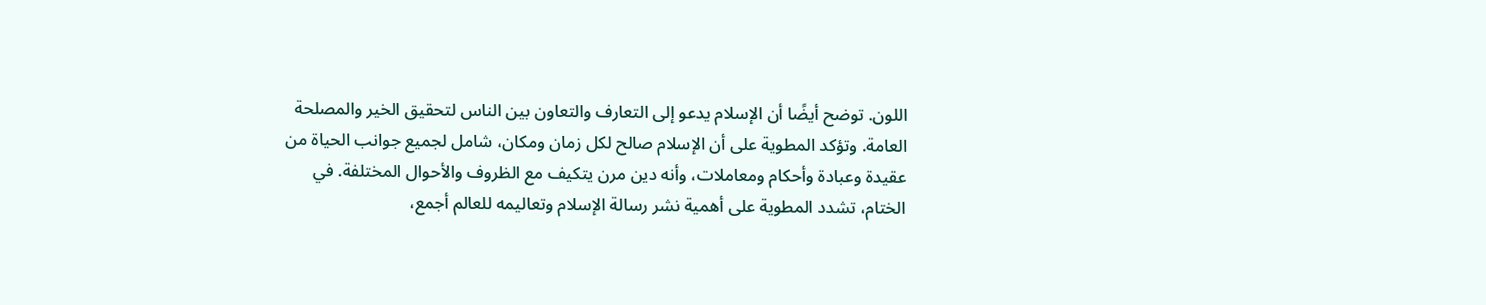اللون. توضح أيضًا أن الإسلام يدعو إلى التعارف والتعاون بين الناس لتحقيق الخير والمصلحة العامة. وتؤكد المطوية على أن الإسلام صالح لكل زمان ومكان، شامل لجميع جوانب الحياة من عقيدة وعبادة وأحكام ومعاملات، وأنه دين مرن يتكيف مع الظروف والأحوال المختلفة. في الختام، تشدد المطوية على أهمية نشر رسالة الإسلام وتعاليمه للعالم أجمع،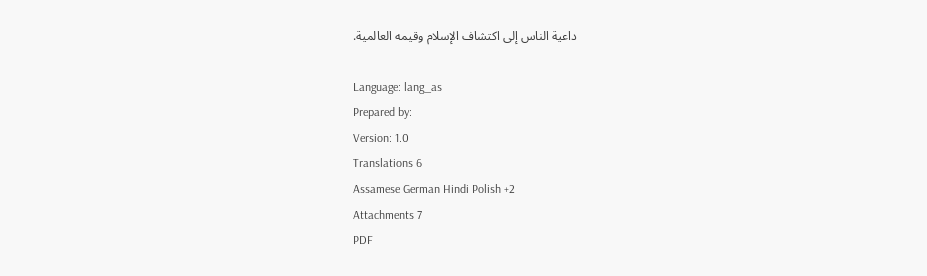داعية الناس إلى اكتشاف الإسلام وقيمه العالمية.

Language: lang_as
Prepared by:
Version: 1.0
Translations 6
Assamese German Hindi Polish +2
Attachments 7
PDF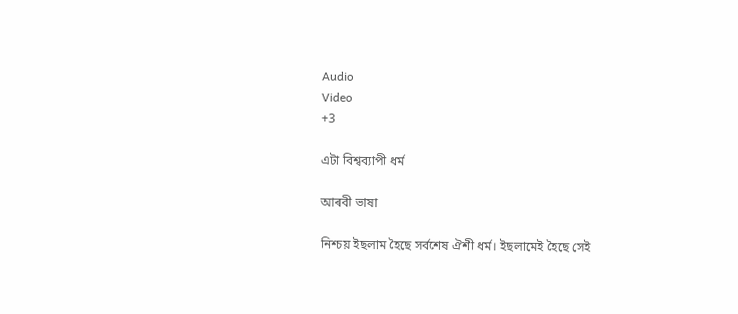Audio
Video
+3

এটা বিশ্বব্যাপী ধৰ্ম

আৰবী ভাষা

নিশ্চয় ইছলাম হৈছে সৰ্বশেষ ঐশী ধৰ্ম। ইছলামেই হৈছে সেই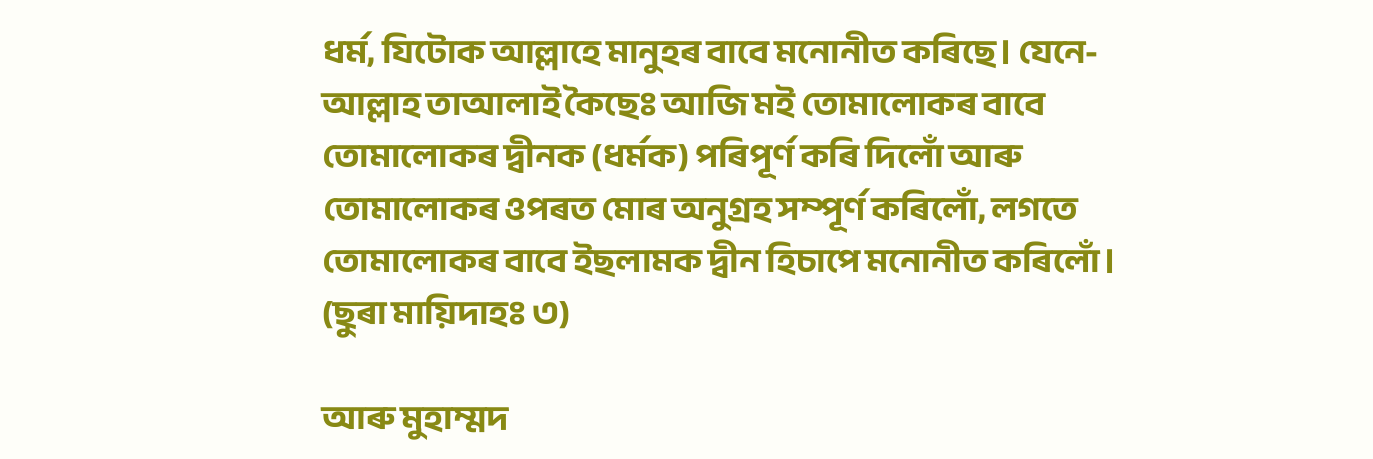ধৰ্ম, যিটোক আল্লাহে মানুহৰ বাবে মনোনীত কৰিছে। যেনে- আল্লাহ তাআলাই কৈছেঃ আজি মই তোমালোকৰ বাবে তোমালোকৰ দ্বীনক (ধৰ্মক) পৰিপূৰ্ণ কৰি দিলোঁ আৰু তোমালোকৰ ওপৰত মোৰ অনুগ্ৰহ সম্পূৰ্ণ কৰিলোঁ, লগতে তোমালোকৰ বাবে ইছলামক দ্বীন হিচাপে মনোনীত কৰিলোঁ। (ছুৰা মায়িদাহঃ ৩)

আৰু মুহাম্মদ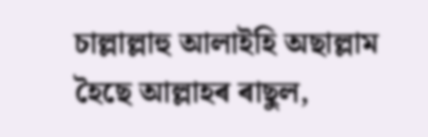চাল্লাল্লাহু আলাইহি অছাল্লাম হৈছে আল্লাহৰ ৰাছুল,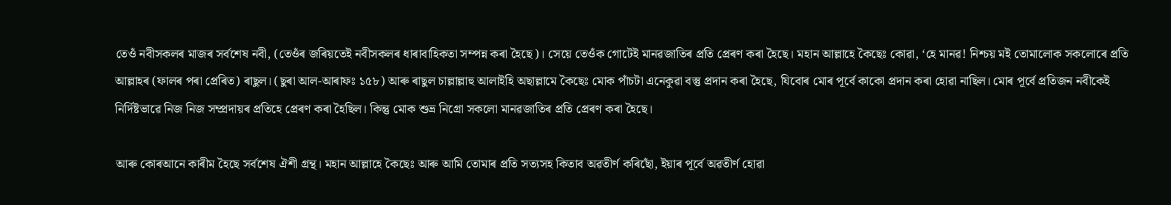তেওঁ নবীসকলৰ মাজৰ সৰ্বশেষ নবী, (তেওঁৰ জৰিয়তেই নবীসকলৰ ধাৰাবাহিকতা সম্পন্ন কৰা হৈছে)। সেয়ে তেওঁক গোটেই মানৱজাতিৰ প্ৰতি প্ৰেৰণ কৰা হৈছে। মহান আল্লাহে কৈছেঃ কোৱা, ‘হে মানৱ! নিশ্চয় মই তোমালোক সকলোৰে প্ৰতি আল্লাহৰ (ফালৰ পৰা প্ৰেৰিত) ৰাছুল। (ছুৰা আল-আৰাফঃ ১৫৮) আৰু ৰাছুল চাল্লাল্লাহু আলাইহি অছাল্লামে কৈছেঃ মোক পাঁচটা এনেকুৱা বস্তু প্ৰদান কৰা হৈছে, যিবোৰ মোৰ পূৰ্বে কাকো প্ৰদান কৰা হোৱা নাছিল। মোৰ পূৰ্বে প্ৰতিজন নবীকেই নিৰ্দিষ্টভাৱে নিজ নিজ সম্প্ৰদায়ৰ প্ৰতিহে প্ৰেৰণ কৰা হৈছিল। কিন্তু মোক শুভ্ৰ নিগ্ৰো সকলো মানৱজাতিৰ প্ৰতি প্ৰেৰণ কৰা হৈছে।

আৰু কোৰআনে কাৰীম হৈছে সৰ্বশেষ ঐশী গ্ৰন্থ। মহান আল্লাহে কৈছেঃ আৰু আমি তোমাৰ প্ৰতি সত্যসহ কিতাব অৱতীৰ্ণ কৰিছোঁ, ইয়াৰ পূৰ্বে অৱতীৰ্ণ হোৱা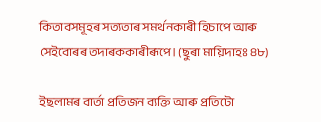কিতাবসমূহৰ সত্যতাৰ সমৰ্থনকাৰী হিচাপে আৰু সেইবোৰৰ তদাৰককাৰীৰূপে। (ছুৰা মায়িদাহঃ ৪৮)

ইছলামৰ বাৰ্তা প্ৰতিজন ব্যক্তি আৰু প্ৰতিটো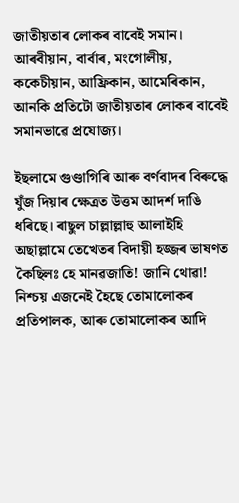জাতীয়তাৰ লোকৰ বাবেই সমান। আৰবীয়ান, বাৰ্বাৰ, মংগোলীয়, ককেচীয়ান, আফ্ৰিকান, আমেৰিকান, আনকি প্ৰতিটো জাতীয়তাৰ লোকৰ বাবেই সমানভাৱে প্ৰযোজ্য।

ইছলামে গুণ্ডাগিৰি আৰু বৰ্ণবাদৰ বিৰুদ্ধে যুঁজ দিয়াৰ ক্ষেত্ৰত উত্তম আদৰ্শ দাঙি ধৰিছে। ৰাছুল চাল্লাল্লাহু আলাইহি অছাল্লামে তেখেতৰ বিদায়ী হজ্জৰ ভাষণত কৈছিলঃ হে মানৱজাতি! জানি থোৱা! নিশ্চয় এজনেই হৈছে তোমালোকৰ প্ৰতিপালক, আৰু তোমালোকৰ আদি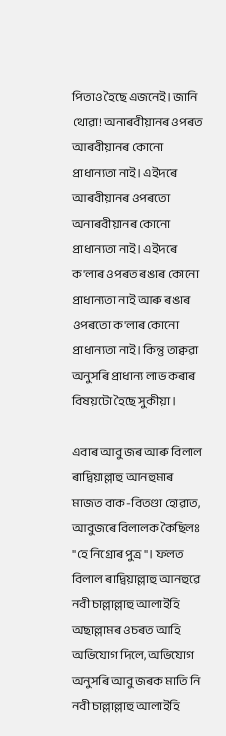পিতাও হৈছে এজনেই। জানি থোৱা! অনাৰবীয়ানৰ ওপৰত আৰবীয়ানৰ কোনো প্ৰাধান্যতা নাই। এইদৰে আৰবীয়ানৰ ওপৰতো অনাৰবীয়ানৰ কোনো প্ৰাধান্যতা নাই। এইদৰে ক'লাৰ ওপৰত ৰঙাৰ কোনো প্ৰাধান্যতা নাই আৰু ৰঙাৰ ওপৰতো ক'লাৰ কোনো প্ৰাধান্যতা নাই। কিন্তু তাক্বৱা অনুসৰি প্ৰাধান্য লাভ কৰাৰ বিষয়টো হৈছে সুকীয়া।

এবাৰ আবু জৰ আৰু বিলাল ৰাদ্বিয়াল্লাহু আনহুমাৰ মাজত বাক-বিতণ্ডা হোৱাত, আবুজৰে বিলালক কৈছিলঃ "হে নিগ্ৰোৰ পুত্ৰ"। ফলত বিলাল ৰাদ্বিয়াল্লাহু আনহুৱে নবী চাল্লাল্লাহু আলাইহি অছাল্লামৰ ওচৰত আহি অভিযোগ দিলে, অভিযোগ অনুসৰি আবু জৰক মাতি নি নবী চাল্লাল্লাহু আলাইহি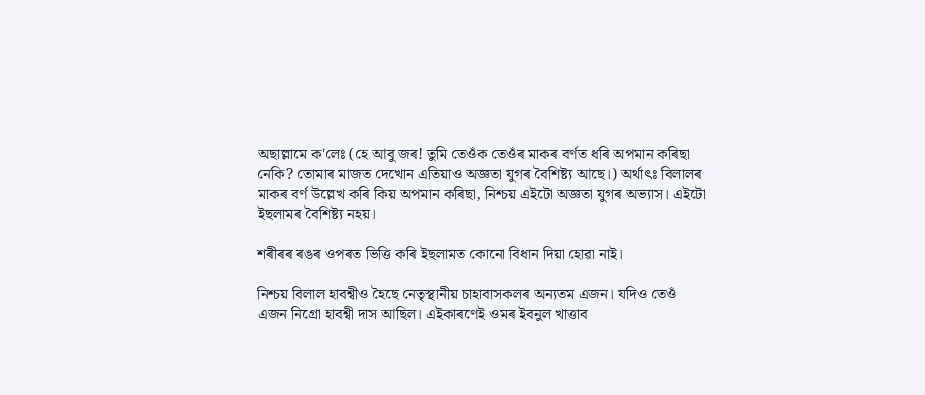অছাল্লামে ক'লেঃ (হে আবু জৰ! তুমি তেওঁক তেওঁৰ মাকৰ বৰ্ণত ধৰি অপমান কৰিছা নেকি? তোমাৰ মাজত দেখোন এতিয়াও অজ্ঞতা যুগৰ বৈশিষ্ট্য আছে।) অৰ্থাৎঃ বিলালৰ মাকৰ বৰ্ণ উল্লেখ কৰি কিয় অপমান কৰিছা, নিশ্চয় এইটো অজ্ঞতা যুগৰ অভ্যাস। এইটো ইছলামৰ বৈশিষ্ট্য নহয়।

শৰীৰৰ ৰঙৰ ওপৰত ভিত্তি কৰি ইছলামত কোনো বিধান দিয়া হোৱা নাই।

নিশ্চয় বিলাল হাবশ্বীও হৈছে নেতৃস্থানীয় চাহাবাসকলৰ অন্যতম এজন। যদিও তেওঁ এজন নিগ্ৰো হাবশ্বী দাস আছিল। এইকাৰণেই ওমৰ ইবনুল খাত্তাব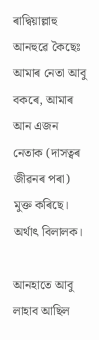ৰাদ্বিয়াল্লাহু আনহুৱে কৈছেঃ আমাৰ নেতা আবু বকৰে, আমাৰ আন এজন নেতাক (দাসত্বৰ জীৱনৰ পৰা) মুক্ত কৰিছে। অৰ্থাৎ বিলালক।

আনহাতে আবু লাহাব আছিল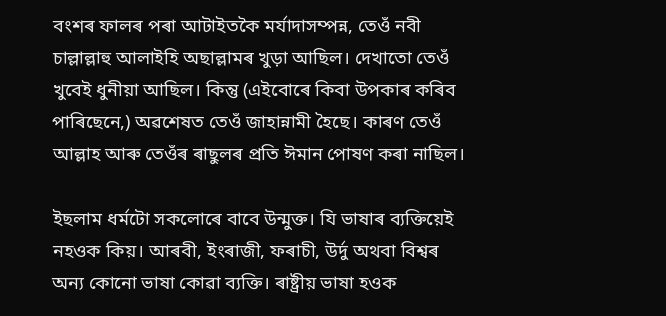বংশৰ ফালৰ পৰা আটাইতকৈ মৰ্যাদাসম্পন্ন, তেওঁ নবী চাল্লাল্লাহু আলাইহি অছাল্লামৰ খুড়া আছিল। দেখাতো তেওঁ খুবেই ধুনীয়া আছিল। কিন্তু (এইবোৰে কিবা উপকাৰ কৰিব পাৰিছেনে,) অৱশেষত তেওঁ জাহান্নামী হৈছে। কাৰণ তেওঁ আল্লাহ আৰু তেওঁৰ ৰাছুলৰ প্ৰতি ঈমান পোষণ কৰা নাছিল।

ইছলাম ধৰ্মটো সকলোৰে বাবে উন্মুক্ত। যি ভাষাৰ ব্যক্তিয়েই নহওক কিয়। আৰবী, ইংৰাজী, ফৰাচী, উৰ্দু অথবা বিশ্বৰ অন্য কোনো ভাষা কোৱা ব্যক্তি। ৰাষ্ট্ৰীয় ভাষা হওক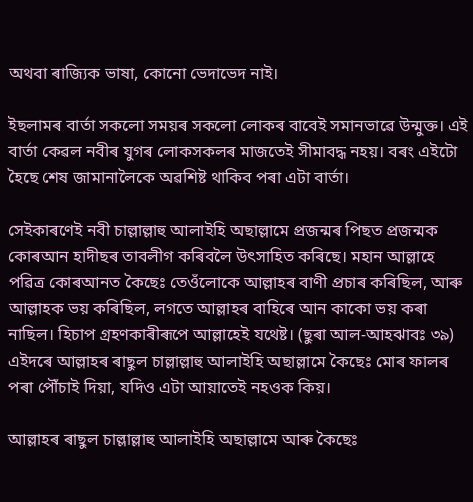অথবা ৰাজ্যিক ভাষা, কোনো ভেদাভেদ নাই।

ইছলামৰ বাৰ্তা সকলো সময়ৰ সকলো লোকৰ বাবেই সমানভাৱে উন্মুক্ত। এই বাৰ্তা কেৱল নবীৰ যুগৰ লোকসকলৰ মাজতেই সীমাবদ্ধ নহয়। বৰং এইটো হৈছে শেষ জামানালৈকে অৱশিষ্ট থাকিব পৰা এটা বাৰ্তা।

সেইকাৰণেই নবী চাল্লাল্লাহু আলাইহি অছাল্লামে প্ৰজন্মৰ পিছত প্ৰজন্মক কোৰআন হাদীছৰ তাবলীগ কৰিবলৈ উৎসাহিত কৰিছে। মহান আল্লাহে পৱিত্ৰ কোৰআনত কৈছেঃ তেওঁলোকে আল্লাহৰ বাণী প্ৰচাৰ কৰিছিল, আৰু আল্লাহক ভয় কৰিছিল, লগতে আল্লাহৰ বাহিৰে আন কাকো ভয় কৰা নাছিল। হিচাপ গ্ৰহণকাৰীৰূপে আল্লাহেই যথেষ্ট। (ছুৰা আল-আহঝাবঃ ৩৯) এইদৰে আল্লাহৰ ৰাছুল চাল্লাল্লাহু আলাইহি অছাল্লামে কৈছেঃ মোৰ ফালৰ পৰা পৌঁচাই দিয়া, যদিও এটা আয়াতেই নহওক কিয়।

আল্লাহৰ ৰাছুল চাল্লাল্লাহু আলাইহি অছাল্লামে আৰু কৈছেঃ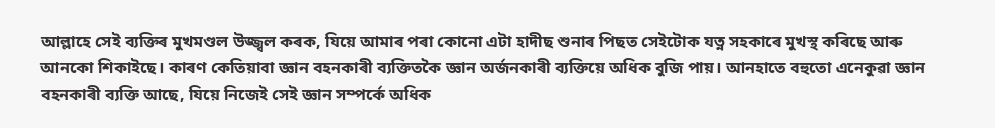আল্লাহে সেই ব্যক্তিৰ মুখমণ্ডল উজ্জ্বল কৰক, যিয়ে আমাৰ পৰা কোনো এটা হাদীছ শুনাৰ পিছত সেইটোক যত্ন সহকাৰে মুখস্থ কৰিছে আৰু আনকো শিকাইছে। কাৰণ কেতিয়াবা জ্ঞান বহনকাৰী ব্যক্তিতকৈ জ্ঞান অৰ্জনকাৰী ব্যক্তিয়ে অধিক বুজি পায়। আনহাতে বহুতো এনেকুৱা জ্ঞান বহনকাৰী ব্যক্তি আছে, যিয়ে নিজেই সেই জ্ঞান সম্পৰ্কে অধিক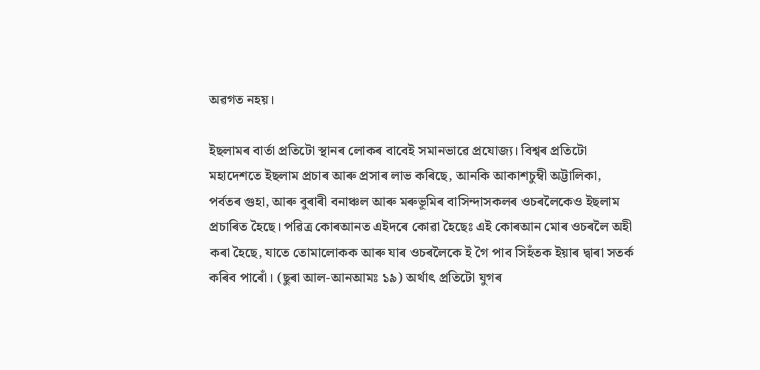অৱগত নহয়।

ইছলামৰ বাৰ্তা প্ৰতিটো স্থানৰ লোকৰ বাবেই সমানভাৱে প্ৰযোজ্য। বিশ্বৰ প্ৰতিটো মহাদেশতে ইছলাম প্ৰচাৰ আৰু প্ৰসাৰ লাভ কৰিছে, আনকি আকাশচুম্বী অট্টালিকা, পৰ্বতৰ গুহা, আৰু বুৰাৰী বনাঞ্চল আৰু মৰুভূমিৰ বাসিন্দাসকলৰ ওচৰলৈকেও ইছলাম প্ৰচাৰিত হৈছে। পৱিত্ৰ কোৰআনত এইদৰে কোৱা হৈছেঃ এই কোৰআন মোৰ ওচৰলৈ অহী কৰা হৈছে, যাতে তোমালোকক আৰু যাৰ ওচৰলৈকে ই গৈ পাব সিহঁতক ইয়াৰ দ্বাৰা সতৰ্ক কৰিব পাৰোঁ। (ছুৰা আল-আনআমঃ ১৯) অৰ্থাৎ প্ৰতিটো যুগৰ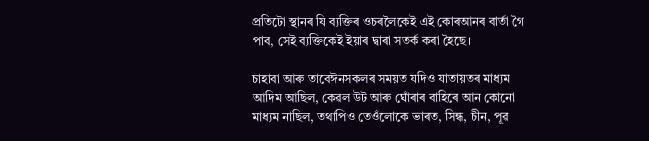প্ৰতিটো স্থানৰ যি ব্যক্তিৰ ওচৰলৈকেই এই কোৰআনৰ বাৰ্তা গৈ পাব, সেই ব্যক্তিকেই ইয়াৰ দ্বাৰা সতৰ্ক কৰা হৈছে।

চাহাবা আৰু তাবেঈনসকলৰ সময়ত যদিও যাতায়তৰ মাধ্যম আদিম আছিল, কেৱল উট আৰু ঘোঁৰাৰ বাহিৰে আন কোনো মাধ্যম নাছিল, তথাপিও তেওঁলোকে ভাৰত, সিন্ধ, চীন, পূৱ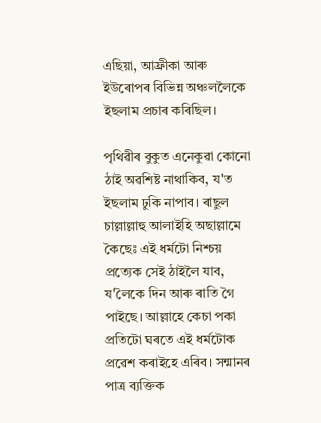এছিয়া, আফ্ৰীকা আৰু ইউৰোপৰ বিভিন্ন অঞ্চললৈকে ইছলাম প্ৰচাৰ কৰিছিল।

পৃথিৱীৰ বুকুত এনেকুৱা কোনো ঠাই অৱশিষ্ট নাথাকিব, য'ত ইছলাম ঢুকি নাপাব। ৰাছুল চাল্লাল্লাহু আলাইহি অছাল্লামে কৈছেঃ এই ধৰ্মটো নিশ্চয় প্ৰত্যেক সেই ঠাইলৈ যাব, য'লৈকে দিন আৰু ৰাতি গৈ পাইছে। আল্লাহে কেচা পকা প্ৰতিটো ঘৰতে এই ধৰ্মটোক প্ৰৱেশ কৰাইহে এৰিব। সন্মানৰ পাত্ৰ ব্যক্তিক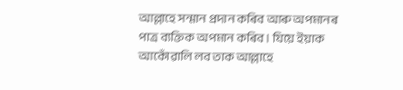আল্লাহে সন্মান প্ৰদান কৰিব আৰু অপমানৰ পাত্ৰ ব্যক্তিক অপমান কৰিব। যিয়ে ইয়াক আকোঁৱালি লব তাক আল্লাহে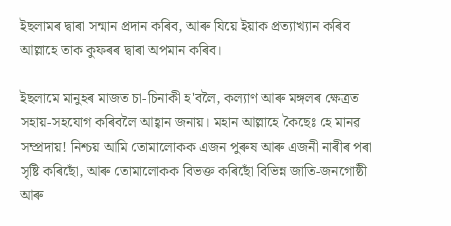ইছলামৰ দ্বাৰা সন্মান প্ৰদান কৰিব, আৰু যিয়ে ইয়াক প্ৰত্যাখ্যান কৰিব আল্লাহে তাক কুফৰৰ দ্বাৰা অপমান কৰিব।

ইছলামে মানুহৰ মাজত চা-চিনাকী হ'বলৈ, কল্যাণ আৰু মঙ্গলৰ ক্ষেত্ৰত সহায়-সহযোগ কৰিবলৈ আহ্বান জনায়। মহান আল্লাহে কৈছেঃ হে মানৱ সম্প্ৰদায়! নিশ্চয় আমি তোমালোকক এজন পুৰুষ আৰু এজনী নাৰীৰ পৰা সৃষ্টি কৰিছোঁ, আৰু তোমালোকক বিভক্ত কৰিছোঁ বিভিন্ন জাতি-জনগোষ্ঠী আৰু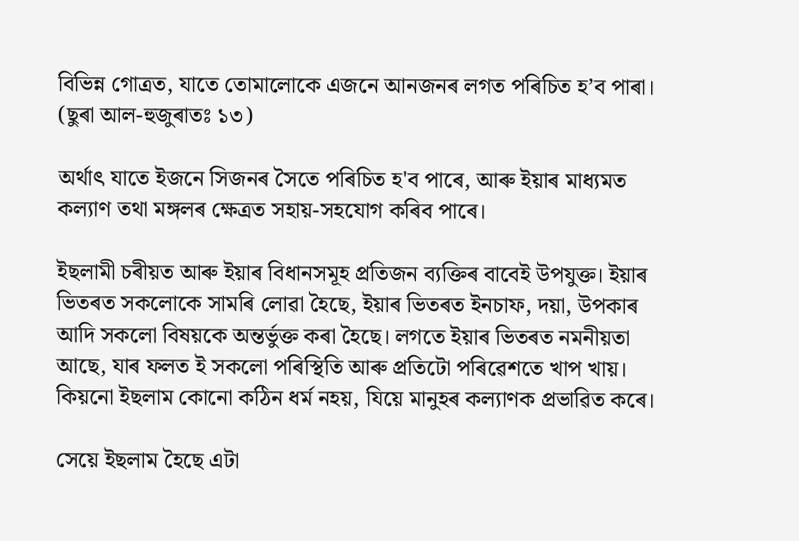বিভিন্ন গোত্ৰত, যাতে তোমালোকে এজনে আনজনৰ লগত পৰিচিত হ’ব পাৰা। (ছুৰা আল-হুজুৰাতঃ ১৩)

অৰ্থাৎ যাতে ইজনে সিজনৰ সৈতে পৰিচিত হ'ব পাৰে, আৰু ইয়াৰ মাধ্যমত কল্যাণ তথা মঙ্গলৰ ক্ষেত্ৰত সহায়-সহযোগ কৰিব পাৰে।

ইছলামী চৰীয়ত আৰু ইয়াৰ বিধানসমূহ প্ৰতিজন ব্যক্তিৰ বাবেই উপযুক্ত। ইয়াৰ ভিতৰত সকলোকে সামৰি লোৱা হৈছে, ইয়াৰ ভিতৰত ইনচাফ, দয়া, উপকাৰ আদি সকলো বিষয়কে অন্তৰ্ভুক্ত কৰা হৈছে। লগতে ইয়াৰ ভিতৰত নমনীয়তা আছে, যাৰ ফলত ই সকলো পৰিস্থিতি আৰু প্ৰতিটো পৰিৱেশতে খাপ খায়। কিয়নো ইছলাম কোনো কঠিন ধৰ্ম নহয়, যিয়ে মানুহৰ কল্যাণক প্ৰভাৱিত কৰে।

সেয়ে ইছলাম হৈছে এটা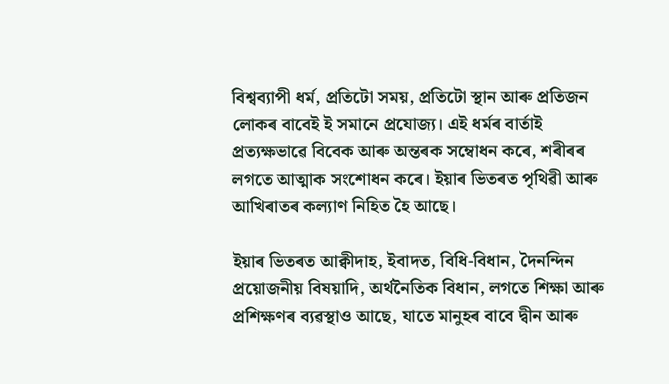বিশ্বব্যাপী ধৰ্ম, প্ৰতিটো সময়, প্ৰতিটো স্থান আৰু প্ৰতিজন লোকৰ বাবেই ই সমানে প্ৰযোজ্য। এই ধৰ্মৰ বাৰ্তাই প্ৰত্যক্ষভাৱে বিবেক আৰু অন্তৰক সম্বোধন কৰে, শৰীৰৰ লগতে আত্মাক সংশোধন কৰে। ইয়াৰ ভিতৰত পৃথিৱী আৰু আখিৰাতৰ কল্যাণ নিহিত হৈ আছে।

ইয়াৰ ভিতৰত আক্বীদাহ, ইবাদত, বিধি-বিধান, দৈনন্দিন প্ৰয়োজনীয় বিষয়াদি, অৰ্থনৈতিক বিধান, লগতে শিক্ষা আৰু প্ৰশিক্ষণৰ ব্যৱস্থাও আছে, যাতে মানুহৰ বাবে দ্বীন আৰু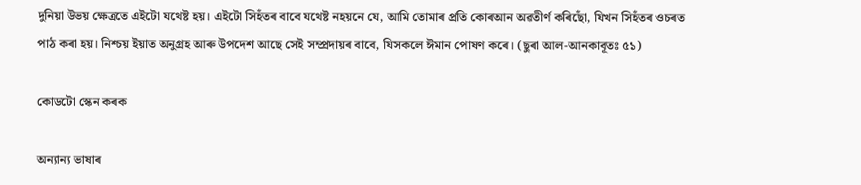দুনিয়া উভয় ক্ষেত্ৰতে এইটো যথেষ্ট হয়। এইটো সিহঁতৰ বাবে যথেষ্ট নহয়নে যে, আমি তোমাৰ প্ৰতি কোৰআন অৱতীৰ্ণ কৰিছোঁ, যিখন সিহঁতৰ ওচৰত পাঠ কৰা হয়। নিশ্চয় ইয়াত অনুগ্ৰহ আৰু উপদেশ আছে সেই সম্প্ৰদায়ৰ বাবে, যিসকলে ঈমান পোষণ কৰে। (ছুৰা আল-আনকাবূতঃ ৫১)

কোডটো স্কেন কৰক

অন্যান্য ভাষাৰ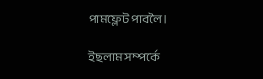পামফ্লেট পাবলৈ।

ইছলাম সম্পৰ্কে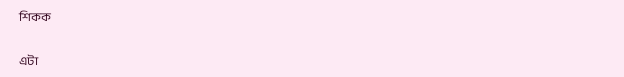শিকক

এটা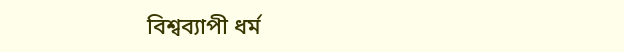বিশ্বব্যাপী ধৰ্ম